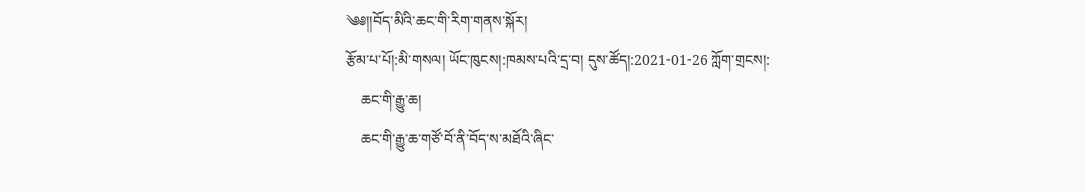༄༅།།བོད་མིའི་ཆང་གི་རིག་གནས་སྐོར།
རྩོམ་པ་པོ།:མི་གསལ། ཡོང་ཁུངས།:ཁམས་པའི་དྲ་བ། དུས་ཚོད།:2021-01-26 ཀློག་གྲངས།:
    ཆང་གི་རྒྱུ་ཆ།
    ཆང་གི་རྒྱུ་ཆ་གཙོ་བོ་ནི་བོད་ས་མཐོའི་ཞིང་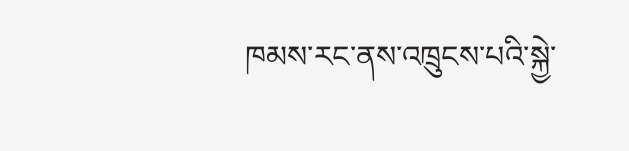ཁམས་རང་ནས་འཁྲུངས་པའི་སྐྱེ་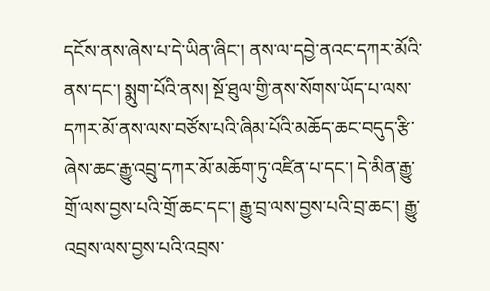དངོས་ནས་ཞེས་པ་དེ་ཡིན་ཞིང་། ནས་ལ་དབྱེ་ནའང་དཀར་མོའི་ནས་དང་། སྨུག་པོའི་ནས། སྔོ་ཐུལ་གྱི་ནས་སོགས་ཡོད་པ་ལས་དཀར་མོ་ནས་ལས་བཙོས་པའི་ཞིམ་པོའི་མཆོད་ཆང་བདུད་རྩི་ཞེས་ཆང་རྒྱུ་འབྲུ་དཀར་མོ་མཆོག་ཏུ་འཛིན་པ་དང་། དེ་མིན་རྒྱུ་གྲོ་ལས་བྱས་པའི་གྲོ་ཆང་དང་། རྒྱུ་བྲ་ལས་བྱས་པའི་བྲ་ཆང་། རྒྱུ་འབྲས་ལས་བྱས་པའི་འབྲས་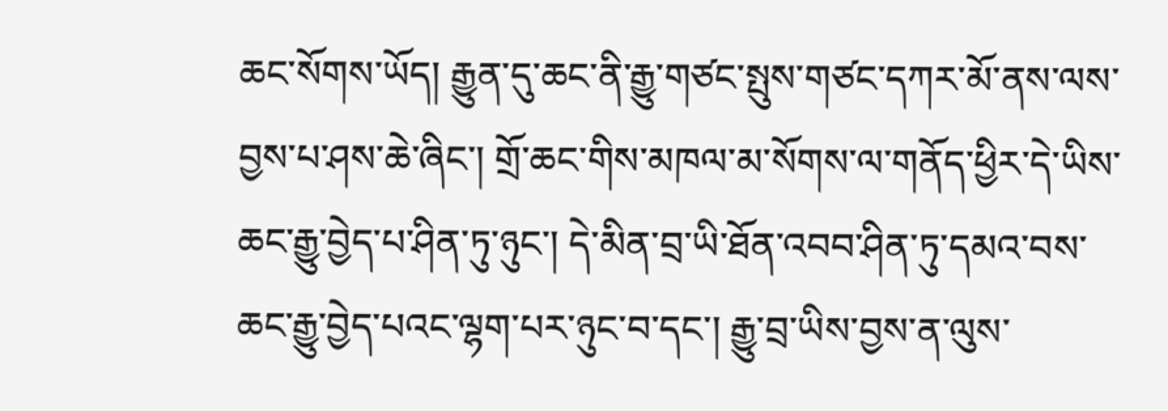ཆང་སོགས་ཡོད། རྒྱུན་དུ་ཆང་ནི་རྒྱུ་གཙང་སྤུས་གཙང་དཀར་མོ་ནས་ལས་བྱས་པ་ཤས་ཆེ་ཞིང་། གྲོ་ཆང་གིས་མཁལ་མ་སོགས་ལ་གནོད་ཕྱིར་དེ་ཡིས་ཆང་རྒྱུ་བྱེད་པ་ཤིན་ཏུ་ཉུང་། དེ་མིན་བྲ་ཡི་ཐོན་འབབ་ཤིན་ཏུ་དམའ་བས་ཆང་རྒྱུ་བྱེད་པའང་ལྷག་པར་ཉུང་བ་དང་། རྒྱུ་བྲ་ཡིས་བྱས་ན་ལུས་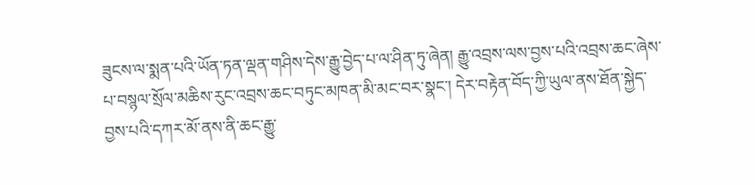ཟུངས་ལ་སྨན་པའི་ཡོན་ཏན་ལྡན་གཤིས་དེས་རྒྱུ་བྱེད་པ་ལ་ཤིན་ཏུ་ཞེན། རྒྱུ་འབྲས་ལས་བྱས་པའི་འབྲས་ཆང་ཞེས་པ་བསྙལ་སྲོལ་མཆིས་རུང་འབྲས་ཆང་བཏུང་མཁན་མི་མང་བར་སྣང་། དེར་བརྟེན་བོད་ཀྱི་ཡུལ་ནས་ཐོན་སྐྱེད་བྱས་པའི་དཀར་མོ་ནས་ནི་ཆང་རྒྱུ་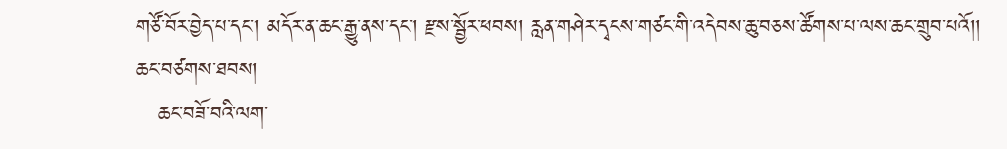གཙོ་བོར་བྱེད་པ་དང་། མདོར་ན་ཆང་རྒྱུ་ནས་དང་། རྫས་སྦྱོར་ཕབས། རླན་གཤེར་དྭངས་གཙང་གི་འདེབས་ཆུ་བཅས་ཚོགས་པ་ལས་ཆང་གྲུབ་པའོ།།
ཆང་བཙགས་ཐབས།
   ཆང་བཟོ་བའི་ལག་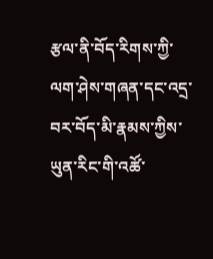རྩལ་ནི་བོད་རིགས་ཀྱི་ལག་ཤེས་གཞན་དང་འདྲ་བར་བོད་མི་རྣམས་ཀྱིས་ཡུན་རིང་གི་འཚོ་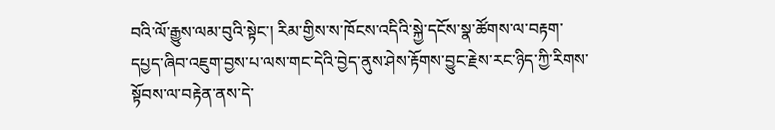བའི་ལོ་རྒྱུས་ལམ་བུའི་སྟེང་། རིམ་གྱིས་ས་ཁོངས་འདིའི་སྐྱེ་དངོས་སྣ་ཚོགས་ལ་བརྟག་དཔྱད་ཞིབ་འཇུག་བྱས་པ་ལས་གང་དེའི་བྱེད་ནུས་ཤེས་རྟོགས་བྱུང་རྗེས་རང་ཉིད་ཀྱི་རིགས་སྟོབས་ལ་བརྟེན་ནས་དེ་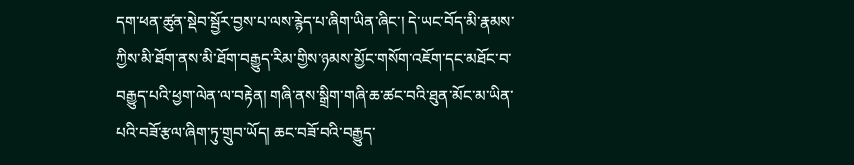དག་ཕན་ཚུན་སྡེབ་སྦྱོར་བྱས་པ་ལས་རྙེད་པ་ཞིག་ཡིན་ཞིང་། དེ་ཡང་བོད་མི་རྣམས་ཀྱིས་མི་ཐོག་ནས་མི་ཐོག་བརྒྱུད་རིམ་གྱིས་ཉམས་མྱོང་གསོག་འཇོག་དང་མཐོང་བ་བརྒྱུད་པའི་ཕྱག་ལེན་ལ་བརྟེན། གཞི་ནས་སྒྲིག་གཞི་ཆ་ཚང་བའི་ཐུན་མོང་མ་ཡིན་པའི་བཟོ་རྩལ་ཞིག་ཏུ་གྲུབ་ཡོད། ཆང་བཟོ་བའི་བརྒྱུད་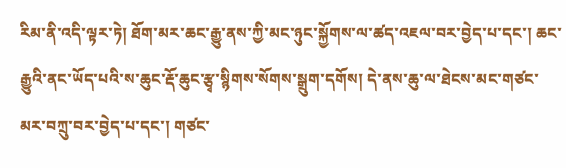རིམ་ནི་འདི་ལྟར་ཏེ། ཐོག་མར་ཆང་རྒྱུ་ནས་ཀྱི་མང་ཉུང་སྐྱོགས་ལ་ཚད་འཇལ་བར་བྱེད་པ་དང་། ཆང་རྒྱུའི་ནང་ཡོད་པའི་ས་ཆུང་རྡོ་ཆུང་རྩྭ་སྙིགས་སོགས་སྒྲུག་དགོས། དེ་ནས་ཆུ་ལ་ཐེངས་མང་གཙང་མར་བཀྲུ་བར་བྱེད་པ་དང་། གཙང་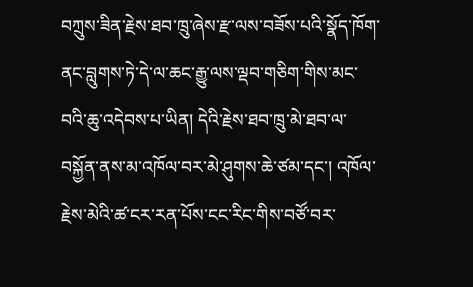བཀྲུས་ཟིན་རྗེས་ཐབ་ཁྲུ་ཞེས་རྫ་ལས་བཟོས་པའི་སྣོད་ཁོག་ནང་བླུགས་ཏེ་དེ་ལ་ཆང་རྒྱུ་ལས་ལྡབ་གཅིག་གིས་མང་བའི་ཆུ་འདེབས་པ་ཡིན། དེའི་རྗེས་ཐབ་ཁྲུ་མེ་ཐབ་ལ་བསྐྱོན་ནས་མ་འཁོལ་བར་མེ་ཤུགས་ཆེ་ཙམ་དང་། འཁོལ་རྗེས་མེའི་ཚ་ངར་རན་པོས་ངང་རིང་གིས་བཙོ་བར་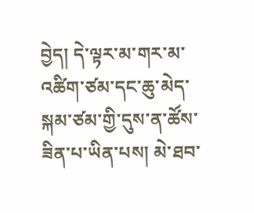བྱེད། དེ་ལྟར་མ་གར་མ་འཚིག་ཙམ་དང་ཆུ་མེད་སྐམ་ཙམ་གྱི་དུས་ན་ཚོས་ཟིན་པ་ཡིན་པས། མེ་ཐབ་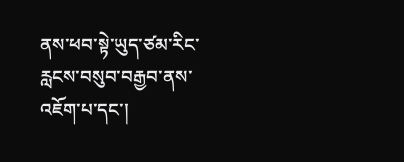ནས་ཕབ་སྟེ་ཡུད་ཙམ་རིང་རླངས་བསུབ་བརྒྱབ་ནས་འཇོག་པ་དང་།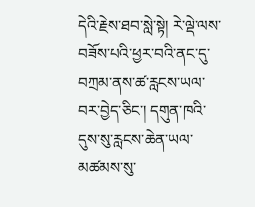དེའི་རྗེས་ཐབ་སླེ་སྟེ། རེ་ལྡེ་ལས་བཟོས་པའི་ཕྱར་བའི་ནང་དུ་བཀྲམ་ནས་ཚ་རླངས་ཡལ་བར་བྱེད་ཅིང་། དགུན་ཁའི་དུས་སུ་རླངས་ཆེན་ཡལ་མཚམས་སུ་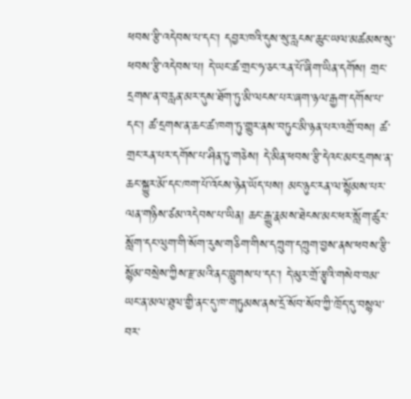ཕབས་རྩི་འདེབས་པ་དང་། དབྱར་ཁའི་དུས་སུ་རླངས་ཆུང་ཡལ་མཚམས་སུ་ཕབས་རྩི་འདེབས་པ། དེ་ཡང་ཚ་གྲང་ཧ་ཅང་རན་པོ་ཞིག་ཡིན་དགོས། གྲང་དྲགས་ན་བརླན་མར་དུས་ཐོག་ཏུ་མི་ལངས་པར་ཞག་ཉལ་རྒྱག་དགོས་པ་དང་། ཚ་དྲགས་ན་ཆང་ཚ་ཁག་ཏུ་གྱུར་ནས་བཏུང་མི་ཉན་པར་འགྲོ་བས། ཚ་གྲང་རན་པར་དགོས་པ་ཤིན་ཏུ་གཅེས། དེ་མིན་ཕབས་རྩི་དེའང་མང་དྲགས་ན་ཆང་སྐྱུར་མོ་དང་ཁག་པོ་འོངས་ཉེན་ཡོད་པས། མང་ཉུང་རན་ལ་སྙོམས་པར་ལན་གཉིས་ཙམ་འདེབས་པ་ཡིན། ཆང་རྒྱུ་རྣམས་ཐེངས་མང་ཕར་སློག་ཚུར་སློག་དང་ལུག་གི་སོག་རུས་གཅིག་གིས་དཀྲུག་དཀྲུག་བྱས་ནས་ཕབས་རྩི་སྙོམ་བསྲེས་ཀྱིས་རྫ་མའི་ནང་བླུགས་པ་དང་། དེ་མུར་གྲོ་རྩྭའི་གསེབ་བམ་ཡང་ན་མལ་ཐུལ་གྱི་ནང་དུ་ཁ་གཏུམས་ནས་དྲོ་སོབ་སོབ་ཀྱི་ཁྲོད་དུ་བསྙལ་བར་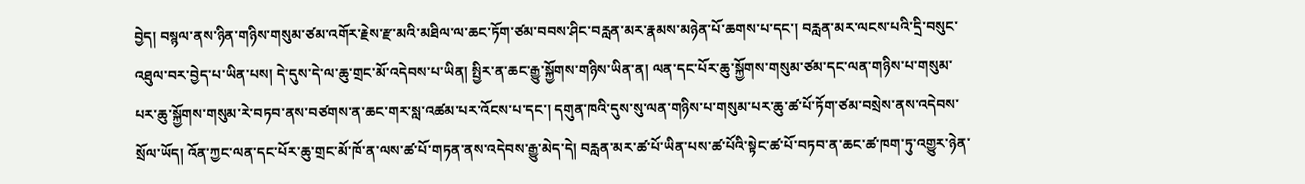བྱེད། བསྙལ་ནས་ཉིན་གཉིས་གསུམ་ཙམ་འགོར་རྗེས་རྫ་མའི་མཐིལ་ལ་ཆང་ཏོག་ཙམ་བབས་ཤིང་བརླན་མར་རྣམས་མཉེན་པོ་ཆགས་པ་དང་། བརླན་མར་ལངས་པའི་དྲི་བསུང་འཐུལ་བར་བྱེད་པ་ཡིན་པས། དེ་དུས་དེ་ལ་ཆུ་གྲང་མོ་འདེབས་པ་ཡིན། སྤྱིར་ན་ཆང་རྒྱུ་སྐྱོགས་གཉིས་ཡིན་ན། ལན་དང་པོར་ཆུ་སྐྱོགས་གསུམ་ཙམ་དང་ལན་གཉིས་པ་གསུམ་པར་ཆུ་སྐྱོགས་གསུམ་རེ་བཏབ་ནས་བཙགས་ན་ཆང་གར་སླ་འཚམ་པར་འོངས་པ་དང་། དགུན་ཁའི་དུས་སུ་ལན་གཉིས་པ་གསུམ་པར་ཆུ་ཚ་པོ་ཏོག་ཙམ་བསྲེས་ནས་འདེབས་སྲོལ་ཡོད། འོན་ཀྱང་ལན་དང་པོར་ཆུ་གྲང་མོ་ཁོ་ན་ལས་ཚ་པོ་གཏན་ནས་འདེབས་རྒྱུ་མེད་དེ། བརླན་མར་ཚ་པོ་ཡིན་པས་ཚ་པོའི་སྟེང་ཚ་པོ་བཏབ་ན་ཆང་ཚ་ཁག་ཏུ་འགྱུར་ཉེན་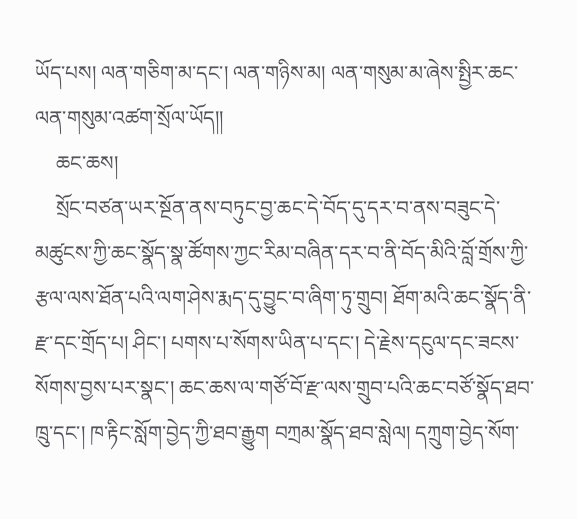ཡོད་པས། ལན་གཅིག་མ་དང་། ལན་གཉིས་མ། ལན་གསུམ་མ་ཞེས་སྤྱིར་ཆང་ལན་གསུམ་འཚག་སྲོལ་ཡོད།།
    ཆང་ཆས།
    སྲོང་བཙན་ཡར་སྔོན་ནས་བཏུང་བྱ་ཆང་དེ་བོད་དུ་དར་བ་ནས་བཟུང་དེ་མཚུངས་ཀྱི་ཆང་སྣོད་སྣ་ཚོགས་ཀྱང་རིམ་བཞིན་དར་བ་ནི་བོད་མིའི་བློ་གྲོས་ཀྱི་རྩལ་ལས་ཐོན་པའི་ལག་ཤེས་རྨད་དུ་བྱུང་བ་ཞིག་ཏུ་གྲུབ། ཐོག་མའི་ཆང་སྣོད་ནི་རྫ་དང་གྲོད་པ། ཤིང་། པགས་པ་སོགས་ཡིན་པ་དང་། དེ་རྗེས་དངུལ་དང་ཟངས་སོགས་བྱས་པར་སྣང་། ཆང་ཆས་ལ་གཙོ་བོ་རྫ་ལས་གྲུབ་པའི་ཆང་བཙོ་སྣོད་ཐབ་ཁྲུ་དང་། ཁ་རྟིང་སློག་བྱེད་ཀྱི་ཐབ་རྒྱུག བཀྲམ་སྣོད་ཐབ་སླེལ། དཀྲུག་བྱེད་སོག་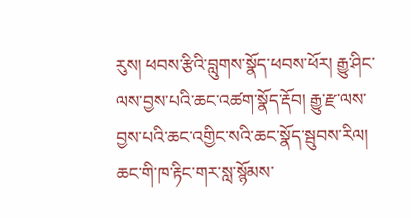རུས། ཕབས་རྩིའི་བླུགས་སྣོད་ཕབས་ཕོར། རྒྱུ་ཤིང་ལས་བྱས་པའི་ཆང་འཚག་སྣོད་རྡོབ། རྒྱུ་རྫ་ལས་བྱས་པའི་ཆང་འགྱིང་སའི་ཆང་སྣོད་སྦུབས་རིལ། ཆང་གི་ཁ་རྟིང་གར་སླ་སྙོམས་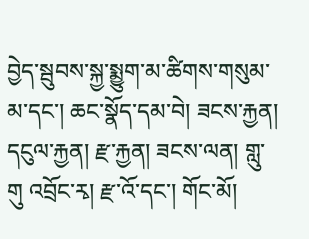བྱེད་སྦུབས་སྐྱ་སྨྱུག་མ་ཚིགས་གསུམ་མ་དང་། ཆང་སྣོད་དམ་བེ། ཟངས་རྐྱན། དངུལ་རྐྱན། རྫ་རྐྱན། ཟངས་ལན། གླུ་གུ འབྲོང་རྭ། རྫ་འོ་དང་། གོང་མོ།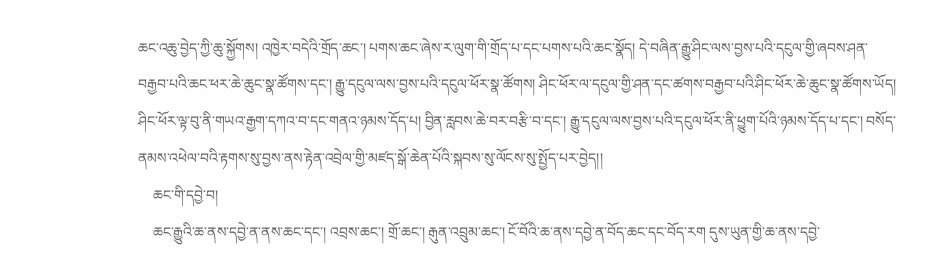ཆང་འཆུ་བྱེད་ཀྱི་ཆུ་སྐྱོགས། འཁྱེར་བདེའི་གྲོད་ཆང་། པགས་ཆང་ཞེས་ར་ལུག་གི་གྲོད་པ་དང་པགས་པའི་ཆང་སྣོད། དེ་བཞིན་རྒྱུ་ཤིང་ལས་བྱས་པའི་དངུལ་གྱི་ཞབས་ཤན་བརྒྱབ་པའི་ཆང་ཕར་ཆེ་ཆུང་སྣ་ཚོགས་དང་། རྒྱུ་དངུལ་ལས་བྱས་པའི་དངུལ་ཕོར་སྣ་ཚོགས། ཤིང་ཕོར་ལ་དངུལ་གྱི་ཤན་དང་ཚགས་བརྒྱབ་པའི་ཤིང་ཕོར་ཆེ་ཆུང་སྣ་ཚོགས་ཡོད། ཤིང་ཕོར་ལྟ་བུ་ནི་གཡའ་རྒྱག་དཀའ་བ་དང་གནའ་ཉམས་དོད་པ། བྱིན་རླབས་ཆེ་བར་བརྩི་བ་དང་། རྒྱུ་དངུལ་ལས་བྱས་པའི་དངུལ་ཕོར་ནི་ཕྱུག་པོའི་ཉམས་དོད་པ་དང་། བསོད་ནམས་འཕེལ་བའི་རྟགས་སུ་བྱས་ནས་རྟེན་འབྲེལ་གྱི་མཛད་སྒོ་ཆེན་པོའི་སྐབས་སུ་ལོངས་སུ་སྤྱོད་པར་བྱེད།།
    ཆང་གི་དབྱེ་བ།
    ཆང་རྒྱུའི་ཆ་ནས་དབྱེ་ན་ནས་ཆང་དང་། འབྲས་ཆང་། གྲོ་ཆང་། རྒུན་འབྲུམ་ཆང་། ངོ་བོའི་ཆ་ནས་དབྱེ་ན་བོད་ཆང་དང་བོད་རག དུས་ཡུན་གྱི་ཆ་ནས་དབྱེ་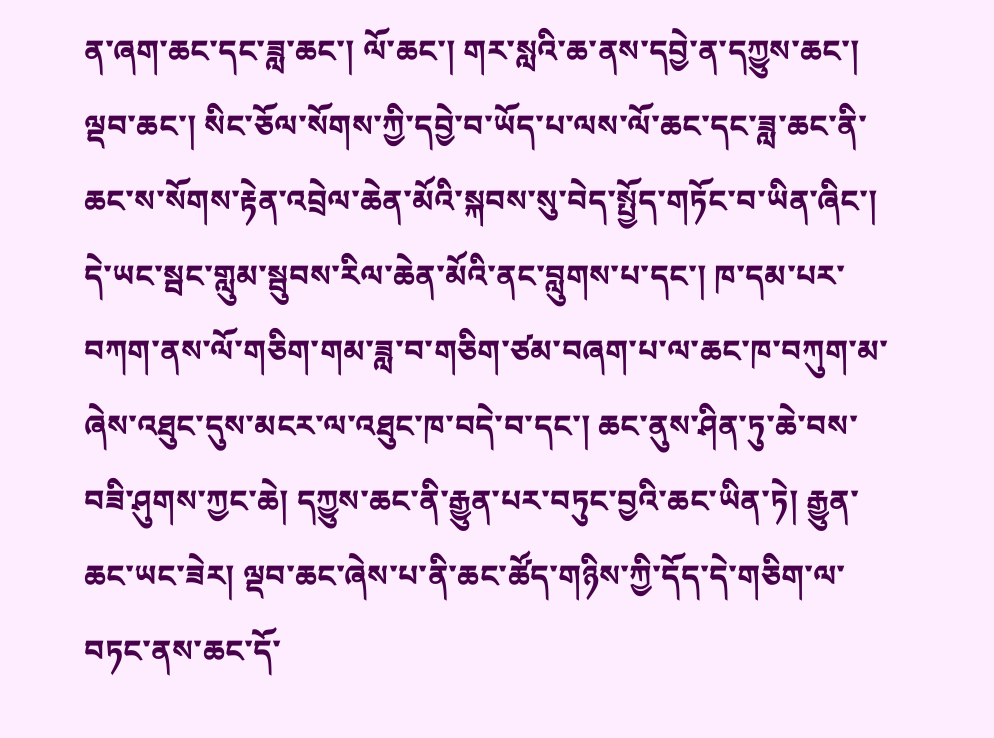ན་ཞག་ཆང་དང་ཟླ་ཆང་། ལོ་ཆང་། གར་སླའི་ཆ་ནས་དབྱེ་ན་དཀྱུས་ཆང་། ལྡབ་ཆང་། སིང་ཅོལ་སོགས་ཀྱི་དབྱེ་བ་ཡོད་པ་ལས་ལོ་ཆང་དང་ཟླ་ཆང་ནི་ཆང་ས་སོགས་རྟེན་འབྲེལ་ཆེན་མོའི་སྐབས་སུ་བེད་སྤྱོད་གཏོང་བ་ཡིན་ཞིང་། དེ་ཡང་སྦང་གླུམ་སྦུབས་རིལ་ཆེན་མོའི་ནང་བླུགས་པ་དང་། ཁ་དམ་པར་བཀག་ནས་ལོ་གཅིག་གམ་ཟླ་བ་གཅིག་ཙམ་བཞག་པ་ལ་ཆང་ཁ་བཀུག་མ་ཞེས་འཐུང་དུས་མངར་ལ་འཐུང་ཁ་བདེ་བ་དང་། ཆང་ནུས་ཤིན་ཏུ་ཆེ་བས་བཟི་ཤུགས་ཀྱང་ཆེ། དཀྱུས་ཆང་ནི་རྒྱུན་པར་བཏུང་བྱའི་ཆང་ཡིན་ཏེ། རྒྱུན་ཆང་ཡང་ཟེར། ལྡབ་ཆང་ཞེས་པ་ནི་ཆང་ཚོད་གཉིས་ཀྱི་དོད་དེ་གཅིག་ལ་བཏང་ནས་ཆང་དོ་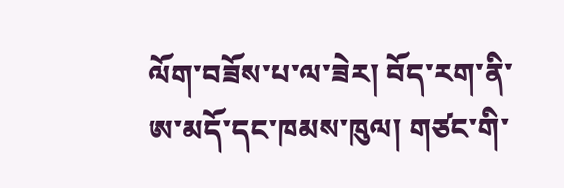ལོག་བཟོས་པ་ལ་ཟེར། བོད་རག་ནི་ཨ་མདོ་དང་ཁམས་ཁུལ། གཙང་གི་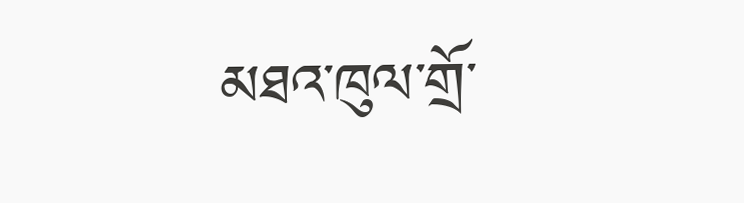མཐའ་ཁུལ་གྲོ་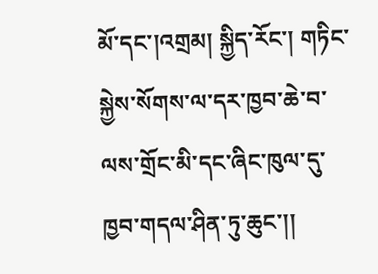མོ་དང་།འགྲམ། སྐྱིད་རོང་། གཏིང་སྐྱེས་སོགས་ལ་དར་ཁྱབ་ཆེ་བ་ལས་གྲོང་མི་དང་ཞིང་ཁུལ་དུ་ཁྱབ་གདལ་ཤིན་ཏུ་ཆུང་།།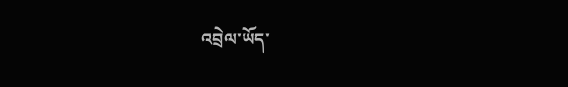འབྲེལ་ཡོད་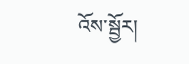འོས་སྦྱོར།